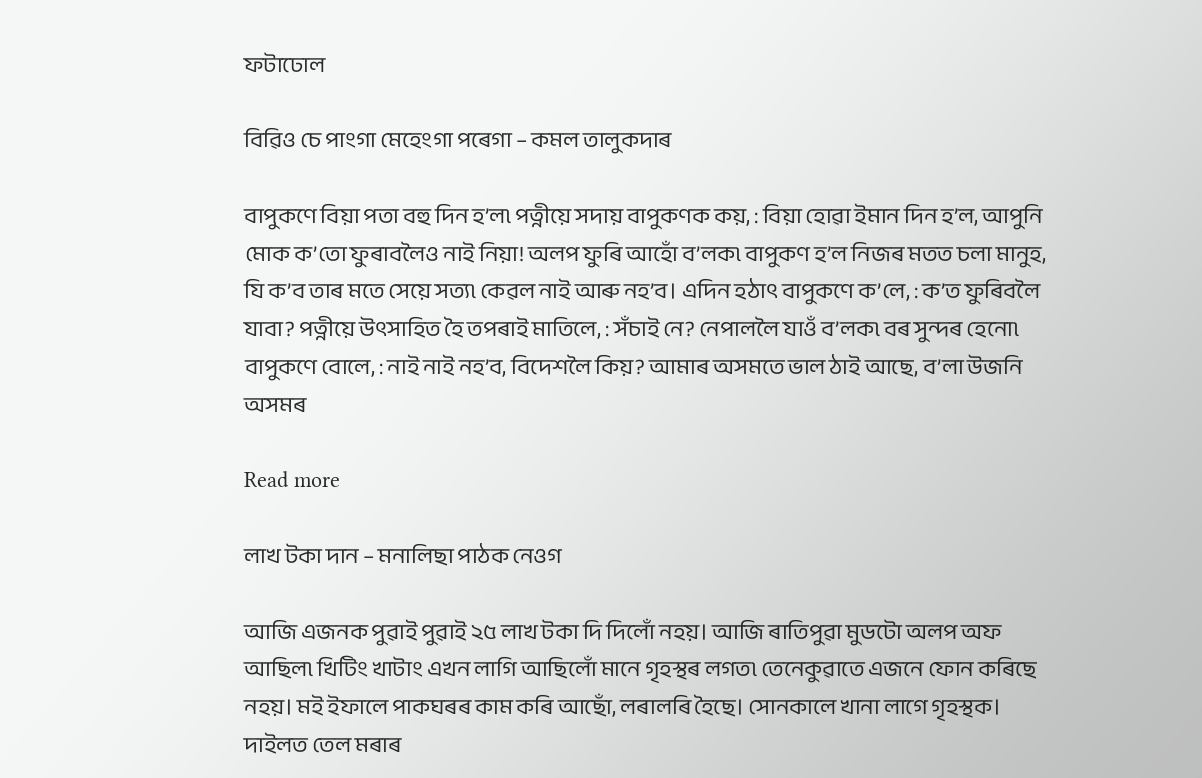ফটাঢোল

বিৱিও চে পাংগা মেহেংগা পৰেগা – কমল তালুকদাৰ

বাপুকণে বিয়া পতা বহু দিন হ’ল৷ পত্নীয়ে সদায় বাপুকণক কয়, : বিয়া হোৱা ইমান দিন হ’ল, আপুনি মোক ক’তো ফুৰাবলৈও নাই নিয়া! অলপ ফুৰি আহোঁ ব’লক৷ বাপুকণ হ’ল নিজৰ মতত চলা মানুহ, যি ক’ব তাৰ মতে সেয়ে সত্য৷ কেৱল নাই আৰু নহ’ব। এদিন হঠাৎ বাপুকণে ক’লে, : ক’ত ফুৰিবলৈ যাবা? পত্নীয়ে উৎসাহিত হৈ তপৰাই মাতিলে, : সঁচাই নে? নেপাললৈ যাওঁ‌ ব’লক৷ বৰ সুন্দৰ হেনো৷ বাপুকণে বোলে, : নাই নাই নহ’ব, বিদেশলৈ কিয়? আমাৰ অসমতে ভাল ঠাই আছে, ব’লা উজনি অসমৰ

Read more

লাখ টকা দান – মনালিছা পাঠক নেওগ

আজি এজনক পুৱাই পুৱাই ২৫ লাখ টকা দি দিলোঁ নহয়। আজি ৰাতিপুৱা মুডটো অলপ অফ আছিল৷ খিটিং খাটাং এখন লাগি আছিলোঁ মানে গৃহস্থৰ লগত৷ তেনেকুৱাতে এজনে ফোন কৰিছে নহয়। মই ইফালে পাকঘৰৰ কাম কৰি আছোঁ, লৰালৰি হৈছে। সোনকালে খানা লাগে গৃহস্থক। দাইলত তেল মৰাৰ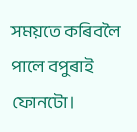সময়তে কৰিবলৈ পালে বপুৰাই ফোনটো।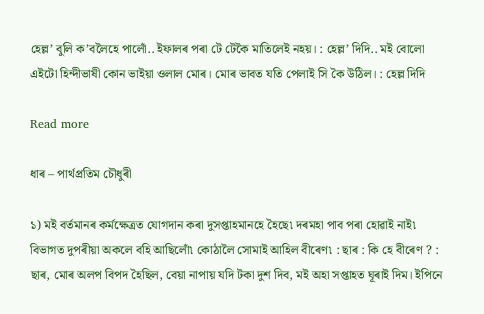হেল্ল’ বুলি ক’বলৈহে পালোঁ.. ইফালৰ পৰা টে টেকৈ মাতিলেই নহয়। : হেল্ল’ দিদি.. মই বোলো এইটো হিন্দীভাষী কোন ভাইয়া ওলাল মোৰ। মোৰ ভাবত যতি পেলাই সি কৈ উঠিল। : হেল্ল দিদি

Read more

ধাৰ – পাৰ্থপ্ৰতিম চৌধুৰী

১) মই বৰ্তমানৰ কৰ্মক্ষেত্ৰত যোগদান কৰা দুসপ্তাহমানহে হৈছে৷ দৰমহা পাব পৰা হোৱাই নাই৷ বিভাগত দুপৰীয়া অকলে বহি আছিলোঁ৷ কোঠালৈ সোমাই আহিল বীৰেণ৷ : ছাৰ : কি হে বীৰেণ ? : ছাৰ, মোৰ অলপ বিপদ হৈছিল, বেয়া নাপায় যদি টকা দুশ দিব, মই অহা সপ্তাহত ঘূৰাই দিম। ইপিনে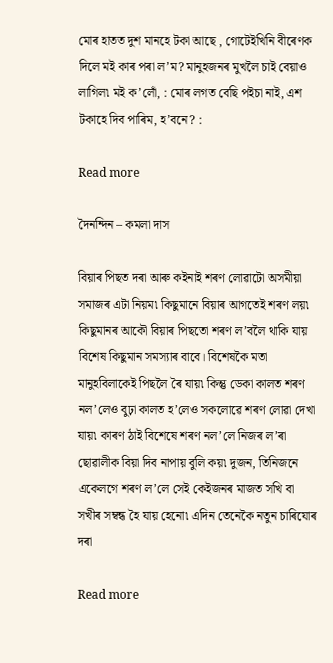মোৰ হাতত দুশ মানহে টকা আছে , গোটেইখিনি বীৰেণক দিলে মই কাৰ পৰা ল’ম? মানুহজনৰ মুখলৈ চাই বেয়াও লাগিল৷ মই ক’লোঁ, : মোৰ লগত বেছি পইচা নাই, এশ টকাহে দিব পাৰিম, হ’বনে? :

Read more

দৈনন্দিন – কমলা দাস

বিয়াৰ পিছত দৰা আৰু কইনাই শৰণ লোৱাটো অসমীয়া সমাজৰ এটা নিয়ম৷ কিছুমানে বিয়াৰ আগতেই শৰণ লয়৷ কিছুমানৰ আকৌ বিয়াৰ পিছতো শৰণ ল’বলৈ থাকি যায় বিশেষ কিছুমান সমস্যাৰ বাবে। বিশেষকৈ মতা মানুহবিলাকেই পিছলৈ ৰৈ যায়৷ কিন্তু ডেকা কালত শৰণ নল’লেও বুঢ়া কালত হ’লেও সকলোৱে শৰণ লোৱা দেখা যায়৷ কাৰণ ঠাই বিশেষে শৰণ নল’লে নিজৰ ল’ৰা ছোৱালীক বিয়া দিব নাপায় বুলি কয়৷ দুজন, তিনিজনে একেলগে শৰণ ল’লে সেই কেইজনৰ মাজত সখি বা সখীৰ সম্বন্ধ হৈ যায় হেনো৷ এদিন তেনেকৈ নতুন চাৰিযোৰ দৰা

Read more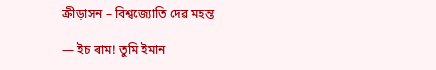ক্ৰীড়াসন – বিশ্বজ্যোতি দেৱ মহন্ত

— ইচ ৰাম! তুমি ইমান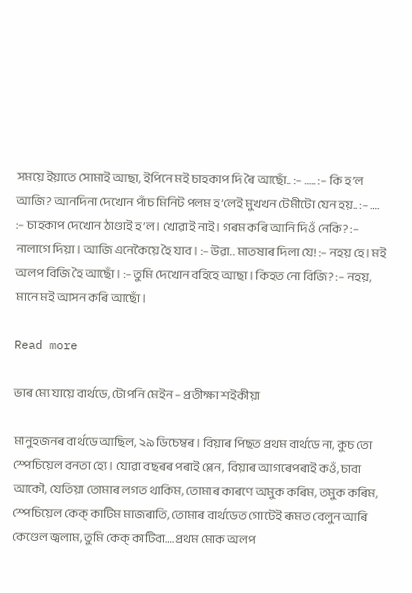সময়ে ইয়াতে সোমাই আছা, ইপিনে মই চাহকাপ দি ৰৈ আছোঁ.. :– ….. :– কি হ’ল আজি? আনদিনা দেখোন পাঁচ মিনিট পলম হ’লেই মুখখন টেমীটো যেন হয়.. :– …. :– চাহকাপ দেখোন ঠাণ্ডাই হ’ল। খোৱাই নাই। গৰম কৰি আনি দিওঁ নেকি? :– নালাগে দিয়া। আজি এনেকৈয়ে হৈ যাব। :– উৱা.. মাতষাৰ দিলা যে! :– নহয় হে। মই অলপ বিজি হৈ আছোঁ। :– তুমি দেখোন বহিহে আছা। কিহত নো বিজি? :– নহয়, মানে মই আসন কৰি আছোঁ।

Read more

ভাৰ ম্যে যায়ে বাৰ্থডে, টোপনি মেইন – প্ৰতীক্ষা শইকীয়া

মানুহজনৰ বাৰ্থডে আছিল, ২৯ ডিচেম্বৰ। বিয়াৰ পিছত প্ৰথম বাৰ্থডে না, কুচ তো স্পেচিয়েল বনতা হ্যে। যোৱা বছৰৰ পৰাই প্লেন, বিয়াৰ আগৰেপৰাই কওঁ, চাবা আকৌ, যেতিয়া তোমাৰ লগত থাকিম, তোমাৰ কাৰণে অমুক কৰিম, তমুক কৰিম, স্পেচিয়েল কেক্‌ কাটিম মাজৰাতি, তোমাৰ বাৰ্থডেত গোটেই ৰূমত বেলুন আৰি কেণ্ডেল জ্বলাম, তুমি কেক্‌ কাটিবা….প্ৰথম মোক অলপ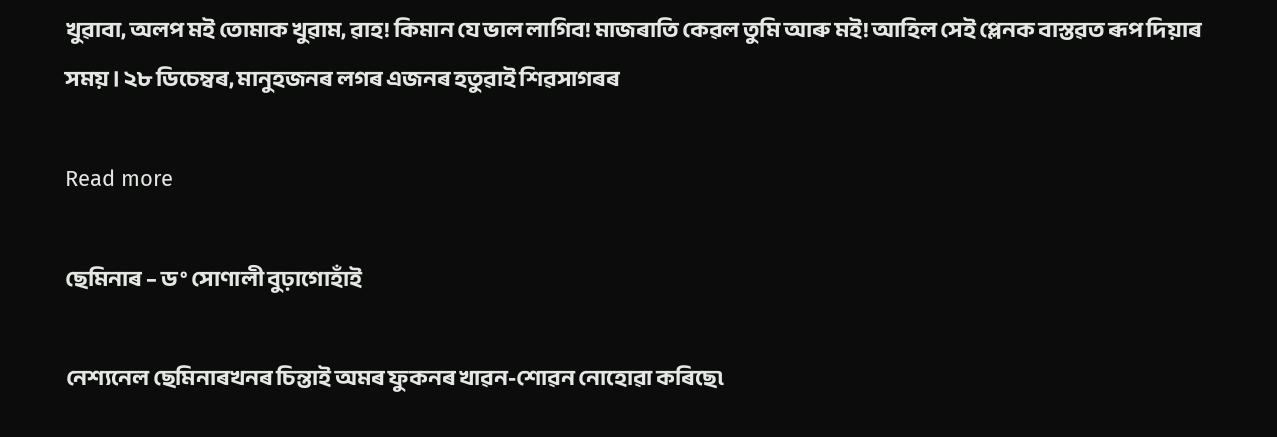খুৱাবা, অলপ মই তোমাক খুৱাম, ৱাহ! কিমান যে ভাল লাগিব! মাজৰাতি কেৱল তুমি আৰু মই! আহিল সেই প্লেনক বাস্তৱত ৰূপ দিয়াৰ সময়। ২৮ ডিচেম্বৰ, মানুহজনৰ লগৰ এজনৰ হতুৱাই শিৱসাগৰৰ

Read more

ছেমিনাৰ – ড° সোণালী বুঢ়াগোহাঁই

নেশ্যনেল ছেমিনাৰখনৰ চিন্তাই অমৰ ফুকনৰ খাৱন-শোৱন নোহোৱা কৰিছে৷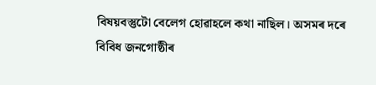বিষয়বস্তুটো বেলেগ হোৱাহলে কথা নাছিল। অসমৰ দৰে বিবিধ জনগোষ্ঠীৰ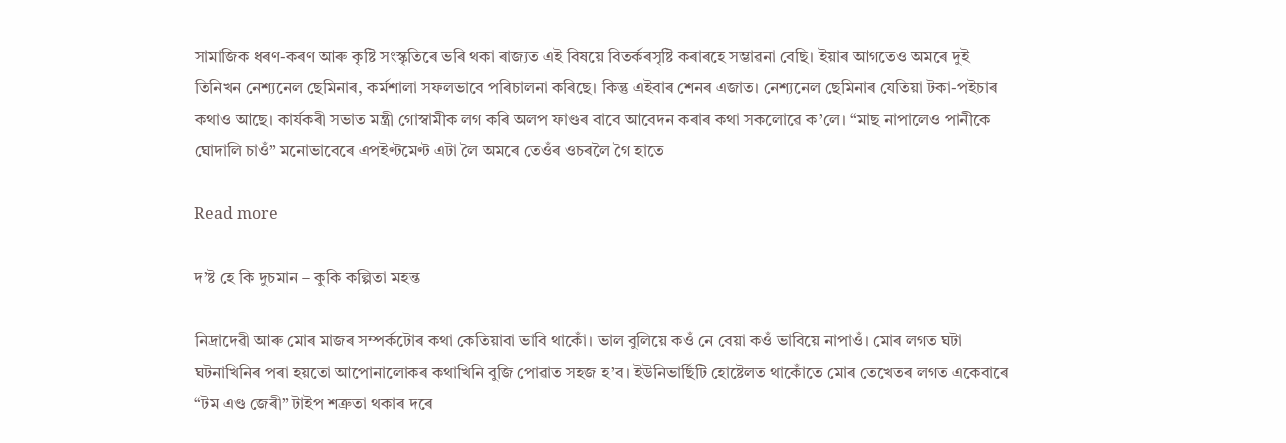সামাজিক ধৰণ-কৰণ আৰু কৃষ্টি সংস্কৃতিৰে ভৰি থকা ৰাজ্যত এই বিষয়ে বিতৰ্কৰসৃষ্টি কৰাৰহে সম্ভাৱনা বেছি। ইয়াৰ আগতেও অমৰে দুই তিনিখন নেশ্যনেল ছেমিনাৰ, কৰ্মশালা সফলভাবে পৰিচালনা কৰিছে। কিন্তু এইবাৰ শেনৰ এজাত। নেশ্যনেল ছেমিনাৰ যেতিয়া টকা-পইচাৰ কথাও আছে। কাৰ্যকৰী সভাত মন্ত্ৰী গোস্বামীক লগ কৰি অলপ ফাণ্ডৰ বাবে আবেদন কৰাৰ কথা সকলোৱে ক’লে। “মাছ নাপালেও পানীকে ঘোদালি চাওঁ” মনোভাবেৰে এপইণ্টমেণ্ট এটা লৈ অমৰে তেওঁৰ ওচৰলৈ গৈ হাতে

Read more

দ’ষ্ট হে কি দুচমান – কুকি কল্পিতা মহন্ত

নিদ্ৰাদেৱী আৰু মোৰ মাজৰ সম্পৰ্কটোৰ কথা কেতিয়াবা ভাবি থাকোঁ। ভাল বুলিয়ে কওঁ নে বেয়া কওঁ ভাবিয়ে নাপাওঁ। মোৰ লগত ঘটা ঘটনাখিনিৰ পৰা হয়তো আপোনালোকৰ কথাখিনি বুজি পোৱাত সহজ হ’ব। ইউনিভাৰ্ছিটি হোষ্টেলত থাকোঁতে মোৰ তেখেতৰ লগত একেবাৰে “টম এণ্ড জেৰী” টাইপ শত্ৰুতা থকাৰ দৰে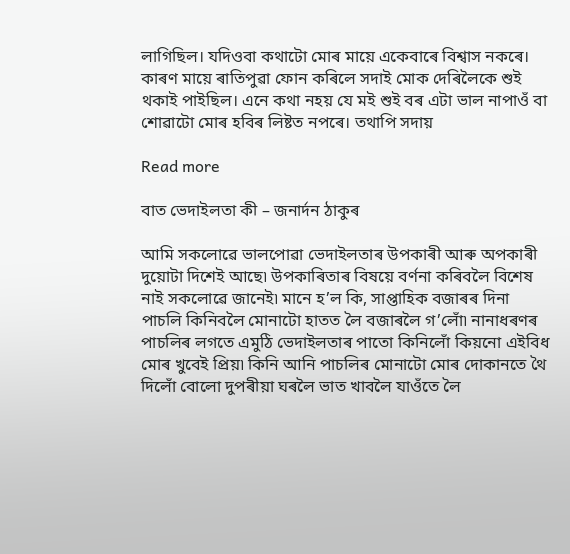লাগিছিল। যদিওবা কথাটো মোৰ মায়ে একেবাৰে বিশ্বাস নকৰে। কাৰণ মায়ে ৰাতিপুৱা ফোন কৰিলে সদাই মোক দেৰিলৈকে শুই থকাই পাইছিল। এনে কথা নহয় যে মই শুই বৰ এটা ভাল নাপাওঁ বা শোৱাটো মোৰ হবিৰ লিষ্টত নপৰে। তথাপি সদায়

Read more

বাত ভেদাইলতা কী – জনাৰ্দন ঠাকুৰ

আমি সকলোৱে ভালপোৱা ভেদাইলতাৰ উপকাৰী আৰু অপকাৰী দুয়োটা দিশেই আছে৷ উপকাৰিতাৰ বিষয়ে বৰ্ণনা কৰিবলৈ বিশেষ নাই সকলোৱে জানেই৷ মানে হ’ল কি, সাপ্তাহিক বজাৰৰ দিনা পাচলি কিনিবলৈ মোনাটো হাতত লৈ বজাৰলৈ গ’লোঁ৷ নানাধৰণৰ পাচলিৰ লগতে এমুঠি ভেদাইলতাৰ পাতো কিনিলোঁ কিয়নো এইবিধ মোৰ খুবেই প্ৰিয়৷ কিনি আনি পাচলিৰ মোনাটো মোৰ দোকানতে থৈ দিলোঁ বোলো দুপৰীয়া ঘৰলৈ ভাত খাবলৈ যাওঁতে লৈ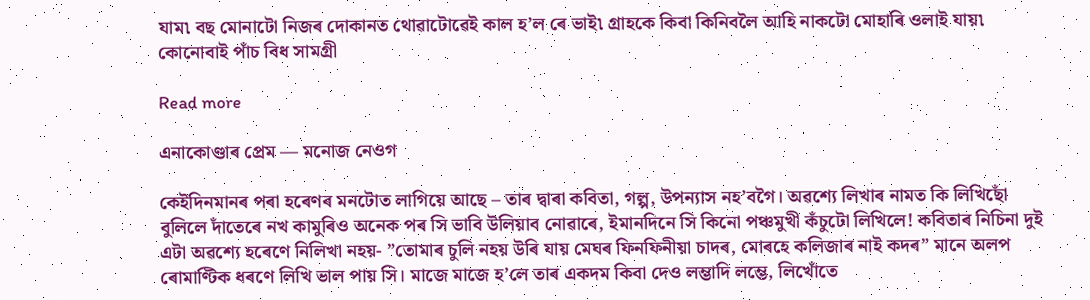যাম৷ বছ মোনাটো নিজৰ দোকানত থোৱাটোৱেই কাল হ’ল ৰে ভাই৷ গ্ৰাহকে কিবা কিনিবলৈ আহি নাকটো মোহাৰি ওলাই যায়৷ কোনোবাই পাঁচ বিধ সামগ্ৰী

Read more

এনাকোণ্ডাৰ প্ৰেম — মনোজ নেওগ

কেইদিনমানৰ পৰা হৰেণৰ মনটোত লাগিয়ে আছে – তাৰ দ্বাৰা কবিতা, গল্প, উপন্যাস নহ’বগৈ। অৱশ্যে লিখাৰ নামত কি লিখিছোঁ বুলিলে দাঁতেৰে নখ কামুৰিও অনেক পৰ সি ভাবি উলিয়াব নোৱাৰে, ইমানদিনে সি কিনো পঞ্চমুখী কঁচুটো লিখিলে! কবিতাৰ নিচিনা দুই এটা অৱশ্যে হৰেণে নিলিখা নহয়- ”তোমাৰ চুলি নহয় উৰি যায় মেঘৰ ফিনফিনীয়া চাদৰ, মোৰহে কলিজাৰ নাই কদৰ” মানে অলপ ৰোমাণ্টিক ধৰণে লিখি ভাল পায় সি। মাজে মাজে হ’লে তাৰ একদম কিবা দেও লম্ভাদি লম্ভে, লিখোঁতে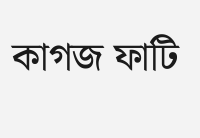কাগজ ফাটি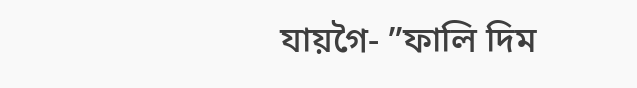যায়গৈ- ”ফালি দিম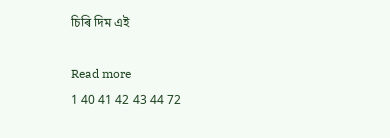চিৰি দিম এই

Read more
1 40 41 42 43 44 72